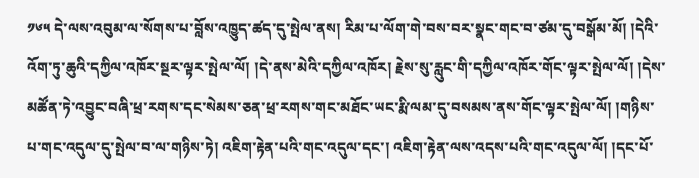༡༦༥ དེ་ལས་འབུམ་ལ་སོགས་པ་བློས་འཁྱུད་ཚད་དུ་སྤེལ་ནས། རིམ་པ་ལོག་གེ་བས་བར་སྣང་གང་བ་ཙམ་དུ་བསྒོམ་མོ། །དེའི་འོག་ཏུ་ཆུའི་དཀྱིལ་འཁོར་སྔར་ལྟར་སྤེལ་ལོ། །དེ་ནས་མེའི་དཀྱིལ་འཁོར། རྗེས་སུ་རླུང་གི་དཀྱིལ་འཁོར་གོང་ལྟར་སྤེལ་ལོ། །དེས་མཚོན་ཏེ་འབྱུང་བཞི་ཕྲ་རགས་དང་སེམས་ཅན་ཕྲ་རགས་གང་མཐོང་ཡང་རྨི་ལམ་དུ་བསམས་ནས་གོང་ལྟར་སྤེལ་ལོ། །གཉིས་པ་གང་འདུལ་དུ་སྤེལ་བ་ལ་གཉིས་ཏེ། འཇིག་རྟེན་པའི་གང་འདུལ་དང་། འཇིག་རྟེན་ལས་འདས་པའི་གང་འདུལ་ལོ། །དང་པོ་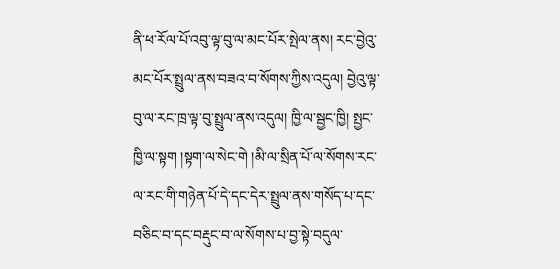ནི་ཕ་རོལ་པོ་འབུ་ལྟ་བུ་ལ་མང་པོར་སྤེལ་ནས། རང་བྱེའུ་མང་པོར་སྤྲུལ་ནས་བཟའ་བ་སོགས་ཀྱིས་འདུལ། བྱེའུ་ལྟ་བུ་ལ་རང་ཁྲ་ལྟ་བུ་སྤྲུལ་ནས་འདུལ། ཁྱི་ལ་སྦྱང་ཁྱི། སྤྱང་ཁྱི་ལ་སྟག །སྟག་ལ་སེང་གེ །མི་ལ་སྲིན་པོ་ལ་སོགས་རང་ལ་རང་གི་གཉེན་པོ་དེ་དང་དེར་སྤྲུལ་ནས་གསོད་པ་དང་བཅིང་བ་དང་བརྡུང་བ་ལ་སོགས་པ་བྱ་སྟེ་བདུལ་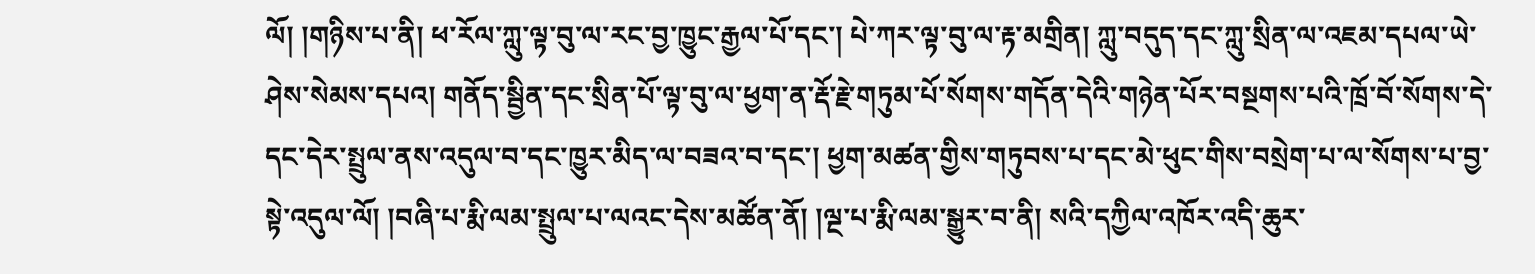ལོ། །གཉིས་པ་ནི། ཕ་རོལ་ཀླུ་ལྟ་བུ་ལ་རང་བྱ་ཁྱུང་རྒྱལ་པོ་དང་། པེ་ཀར་ལྟ་བུ་ལ་རྟ་མགྲིན། ཀླུ་བདུད་དང་ཀླུ་སྲིན་ལ་འཇམ་དཔལ་ཡེ་ཤེས་སེམས་དཔའ། གནོད་སྦྱིན་དང་སྲིན་པོ་ལྟ་བུ་ལ་ཕྱག་ན་རྡོ་རྗེ་གཏུམ་པོ་སོགས་གདོན་དེའི་གཉེན་པོར་བསྔགས་པའི་ཁྲོ་བོ་སོགས་དེ་དང་དེར་སྤྲུལ་ནས་འདུལ་བ་དང་ཁྱུར་མིད་ལ་བཟའ་བ་དང་། ཕྱག་མཚན་གྱིས་གཏུབས་པ་དང་མེ་ཕུང་གིས་བསྲེག་པ་ལ་སོགས་པ་བྱ་སྟེ་འདུལ་ལོ། །བཞི་པ་རྨི་ལམ་སྤྲུལ་པ་ལའང་དེས་མཚོན་ནོ། །ལྔ་པ་རྨི་ལམ་སྒྱུར་བ་ནི། སའི་དཀྱིལ་འཁོར་འདི་ཆུར་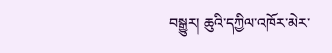བསྒྱུར། ཆུའི་དཀྱིལ་འཁོར་མེར་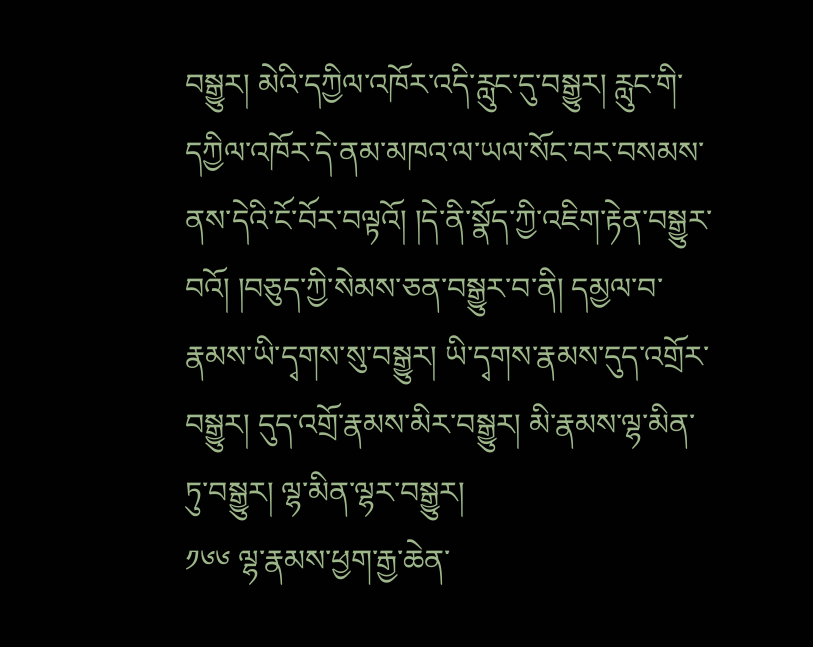བསྒྱུར། མེའི་དཀྱིལ་འཁོར་འདི་རླུང་དུ་བསྒྱུར། རླུང་གི་དཀྱིལ་འཁོར་དེ་ནམ་མཁའ་ལ་ཡལ་སོང་བར་བསམས་ནས་དེའི་ངོ་བོར་བལྟའོ། །དེ་ནི་སྣོད་ཀྱི་འཇིག་རྟེན་བསྒྱུར་བའོ། །བཅུད་ཀྱི་སེམས་ཅན་བསྒྱུར་བ་ནི། དམྱལ་བ་རྣམས་ཡི་དྭགས་སུ་བསྒྱུར། ཡི་དྭགས་རྣམས་དུད་འགྲོར་བསྒྱུར། དུད་འགྲོ་རྣམས་མིར་བསྒྱུར། མི་རྣམས་ལྷ་མིན་ཏུ་བསྒྱུར། ལྷ་མིན་ལྷར་བསྒྱུར།
༡༦༦ ལྷ་རྣམས་ཕྱག་རྒྱ་ཆེན་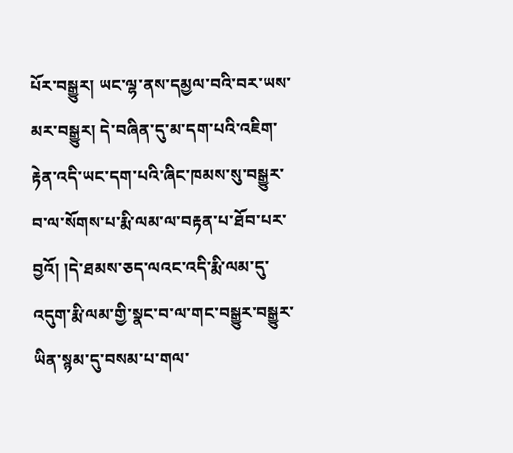པོར་བསྒྱུར། ཡང་ལྷ་ནས་དམྱལ་བའི་བར་ཡས་མར་བསྒྱུར། དེ་བཞིན་དུ་མ་དག་པའི་འཇིག་རྟེན་འདི་ཡང་དག་པའི་ཞིང་ཁམས་སུ་བསྒྱུར་བ་ལ་སོགས་པ་རྨི་ལམ་ལ་བརྟན་པ་ཐོབ་པར་བྱའོ། །དེ་ཐམས་ཅད་ལའང་འདི་རྨི་ལམ་དུ་འདུག་རྨི་ལམ་གྱི་སྣང་བ་ལ་གང་བསྒྱུར་བསྒྱུར་ཡིན་སྙམ་དུ་བསམ་པ་གལ་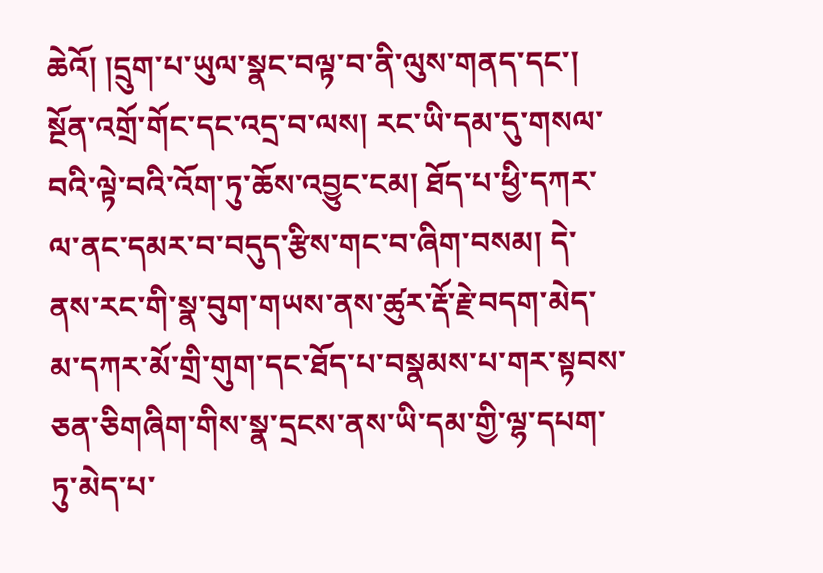ཆེའོ། །དྲུག་པ་ཡུལ་སྣང་བལྟ་བ་ནི་ལུས་གནད་དང་། སྔོན་འགྲོ་གོང་དང་འདྲ་བ་ལས། རང་ཡི་དམ་དུ་གསལ་བའི་ལྟེ་བའི་འོག་ཏུ་ཆོས་འབྱུང་ངམ། ཐོད་པ་ཕྱི་དཀར་ལ་ནང་དམར་བ་བདུད་རྩིས་གང་བ་ཞིག་བསམ། དེ་ནས་རང་གི་སྣ་བུག་གཡས་ནས་ཚུར་རྡོ་རྗེ་བདག་མེད་མ་དཀར་མོ་གྲི་གུག་དང་ཐོད་པ་བསྣམས་པ་གར་སྟབས་ཅན་ཅིགཞིག་གིས་སྣ་དྲངས་ནས་ཡི་དམ་གྱི་ལྷ་དཔག་ཏུ་མེད་པ་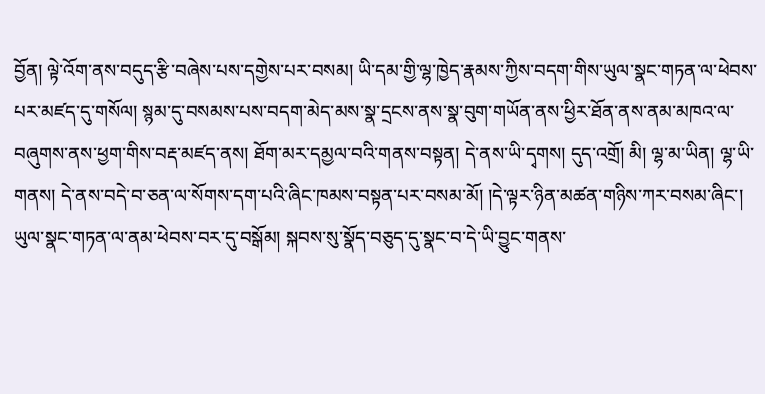བྱོན། ལྟེ་འོག་ནས་བདུད་རྩི་བཞེས་པས་དགྱེས་པར་བསམ། ཡི་དམ་གྱི་ལྷ་ཁྱེད་རྣམས་ཀྱིས་བདག་གིས་ཡུལ་སྣང་གཏན་ལ་ཕེབས་པར་མཛད་དུ་གསོལ། སྙམ་དུ་བསམས་པས་བདག་མེད་མས་སྣ་དྲངས་ནས་སྣ་བུག་གཡོན་ནས་ཕྱིར་ཐོན་ནས་ནམ་མཁའ་ལ་བཞུགས་ནས་ཕྱག་གིས་བརྡ་མཛད་ནས། ཐོག་མར་དམྱལ་བའི་གནས་བསྟན། དེ་ནས་ཡི་དྭགས། དུད་འགྲོ། མི། ལྷ་མ་ཡིན། ལྷ་ཡི་གནས། དེ་ནས་བདེ་བ་ཅན་ལ་སོགས་དག་པའི་ཞིང་ཁམས་བསྟན་པར་བསམ་མོ། །དེ་ལྟར་ཉིན་མཚན་གཉིས་ཀར་བསམ་ཞིང་། ཡུལ་སྣང་གཏན་ལ་ནམ་ཕེབས་བར་དུ་བསྒོམ། སྐབས་སུ་སྣོད་བཅུད་དུ་སྣང་བ་དེ་ཡི་བྱུང་གནས་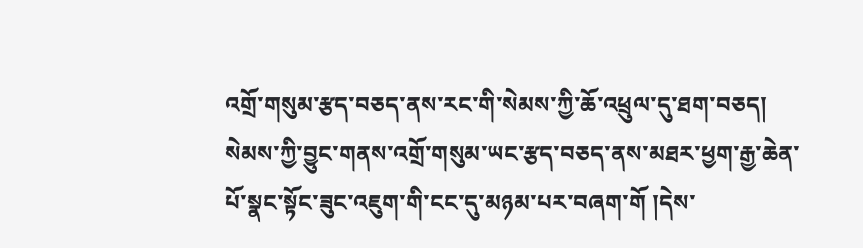འགྲོ་གསུམ་རྩད་བཅད་ནས་རང་གི་སེམས་ཀྱི་ཆོ་འཕྲུལ་དུ་ཐག་བཅད། སེམས་ཀྱི་བྱུང་གནས་འགྲོ་གསུམ་ཡང་རྩད་བཅད་ནས་མཐར་ཕྱག་རྒྱ་ཆེན་པོ་སྣང་སྟོང་ཟུང་འཇུག་གི་ངང་དུ་མཉམ་པར་བཞག་གོ །དེས་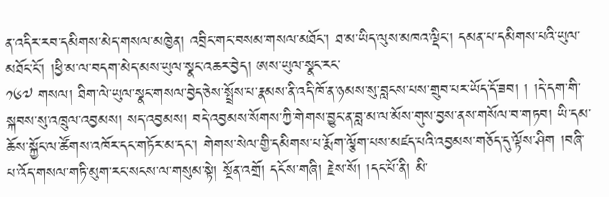ན་འདིར་རབ་དམིགས་མེད་གསལ་མཁྱེན། འབྲིང་གང་བསམ་གསལ་མཐོང་། ཐ་མ་ཡིད་ལུས་མཁའ་ལྡིང་། དམན་པ་དམིགས་པའི་ཡུལ་མཐོང་ངོ་། །ཕྱི་མ་ལ་བདག་མེད་མས་ཡུལ་སྣང་འཆར་བྱེད། ཨས་ཡུལ་སྣང་རང་
༡༦༧ གསལ། ཐིག་ལེ་ཡུལ་སྣང་གསལ་བྱེད་ཅེས་སྤྲོས་པ་རྣམས་ནི་འདི་ཁོ་ན་ཉམས་སུ་བླངས་པས་གྲུབ་པར་ཡོད་དོ་ཟབ། ། །དེ་དག་གི་སྐབས་སུ་འཁྲུལ་འབྱམས། སད་འབྱམས། བདེ་འབྱམས་སོགས་ཀྱི་གེགས་བྱུང་ན་བླ་མ་ལ་མོས་གུས་བྱས་ནས་གསོལ་བ་གཏབ། ཡི་དམ་ཆོས་སྐྱོང་ལ་ཚོགས་འཁོར་དང་གཏོར་མ་དང་། གེགས་སེལ་གྱི་དམིགས་པ་རྨོག་ལྕོག་པས་མཛད་པའི་འབྱམས་གཅོད་དུ་ལྟོས་ཤིག །བཞི་པ་འོད་གསལ་གཏི་མུག་རང་སངས་ལ་གསུམ་སྟེ། སྔོན་འགྲོ། དངོས་གཞི། རྗེས་སོ། །དང་པོ་ནི། མི་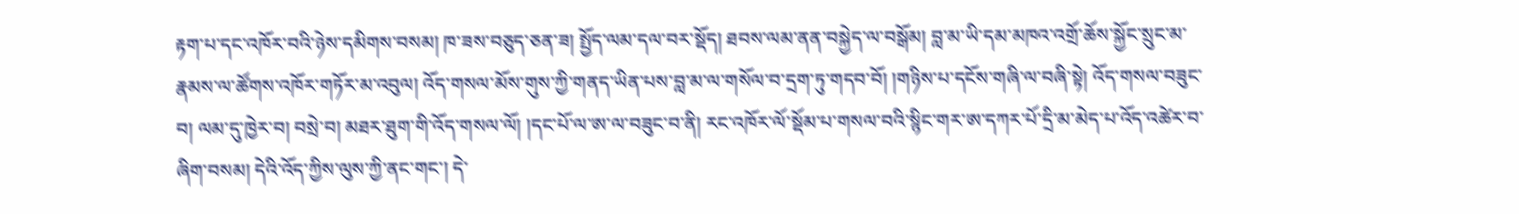རྟག་པ་དང་འཁོར་བའི་ཉེས་དམིགས་བསམ། ཁ་ཟས་བཅུད་ཅན་ཟ། སྤྱོད་ལམ་དལ་བར་སྡོད། ཐབས་ལམ་ནན་བསྐྱེད་ལ་བསྒོམ། བླ་མ་ཡི་དམ་མཁའ་འགྲོ་ཆོས་སྐྱོང་སྲུང་མ་རྣམས་ལ་ཚོགས་འཁོར་གཏོར་མ་འབུལ། འོད་གསལ་མོས་གུས་ཀྱི་གནད་ཡིན་པས་བླ་མ་ལ་གསོལ་བ་དྲག་ཏུ་གདབ་བོ། །གཉིས་པ་དངོས་གཞི་ལ་བཞི་སྟེ། འོད་གསལ་བཟུང་བ། ལམ་དུ་ཁྱེར་བ། བསྲེ་བ། མཐར་ཐུག་གི་འོད་གསལ་ལོ། །དང་པོ་ལ་ཨ་ལ་བཟུང་བ་ནི། རང་འཁོར་ལོ་སྡོམ་པ་གསལ་བའི་སྙིང་གར་ཨ་དཀར་པོ་དྲི་མ་མེད་པ་འོད་འཚེར་བ་ཞིག་བསམ། དེའི་འོད་ཀྱིས་ལུས་ཀྱི་ནང་གང་། དེ་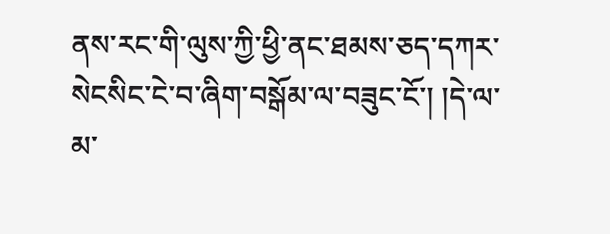ནས་རང་གི་ལུས་ཀྱི་ཕྱི་ནང་ཐམས་ཅད་དཀར་སེངསིང་ངེ་བ་ཞིག་བསྒོམ་ལ་བཟུང་ངོ་། །དེ་ལ་མ་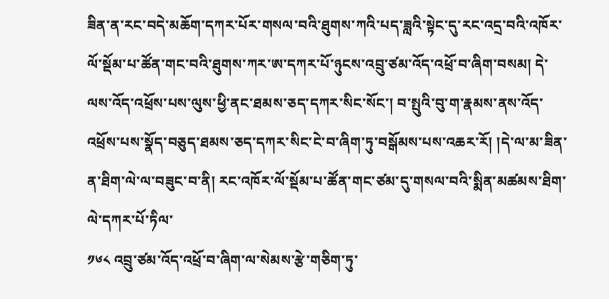ཟིན་ན་རང་བདེ་མཆོག་དཀར་པོར་གསལ་བའི་ཐུགས་ཀའི་པད་ཟླའི་སྟེང་དུ་རང་འདྲ་བའི་འཁོར་ལོ་སྡོམ་པ་ཚོན་གང་བའི་ཐུགས་ཀར་ཨ་དཀར་པོ་ཉུངས་འབྲུ་ཙམ་འོད་འཕྲོ་བ་ཞིག་བསམ། དེ་ལས་འོད་འཕྲོས་པས་ལུས་ཕྱི་ནང་ཐམས་ཅད་དཀར་སིང་སོང་། བ་སྤུའི་བུ་ག་རྣམས་ནས་འོད་འཕྲོས་པས་སྣོད་བཅུད་ཐམས་ཅད་དཀར་སིང་ངེ་བ་ཞིག་ཏུ་བསྒོམས་པས་འཆར་རོ། །དེ་ལ་མ་ཟིན་ན་ཐིག་ལེ་ལ་བཟུང་བ་ནི། རང་འཁོར་ལོ་སྡོམ་པ་ཚོན་གང་ཙམ་དུ་གསལ་བའི་སྨིན་མཚམས་ཐིག་ལེ་དཀར་པོ་ཏིལ་
༡༦༨ འབྲུ་ཙམ་འོད་འཕྲོ་བ་ཞིག་ལ་སེམས་རྩེ་གཅིག་ཏུ་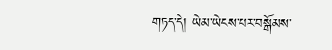གཏད་དེ། ཡེམ་ཡེངས་པར་བསྒོམས་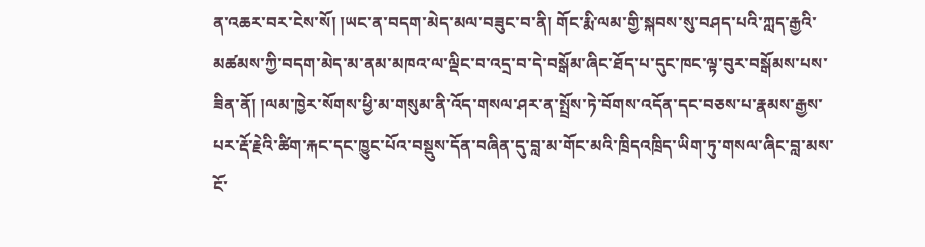ན་འཆར་བར་ངེས་སོ། །ཡང་ན་བདག་མེད་མལ་བཟུང་བ་ནི། གོང་རྨི་ལམ་གྱི་སྐབས་སུ་བཤད་པའི་ཀླད་རྒྱའི་མཚམས་ཀྱི་བདག་མེད་མ་ནམ་མཁའ་ལ་ལྡིང་བ་འདྲ་བ་དེ་བསྒོམ་ཞིང་ཐོད་པ་དུང་ཁང་ལྟ་བུར་བསྒོམས་པས་ཟིན་ནོ། །ལམ་ཁྱེར་སོགས་ཕྱི་མ་གསུམ་ནི་འོད་གསལ་ཤར་ན་སྤྲོས་ཏེ་བོགས་འདོན་དང་བཅས་པ་རྣམས་རྒྱས་པར་རྡོ་རྗེའི་ཚིག་རྐང་དང་ཁྱུང་པོའ་བསྡུས་དོན་བཞིན་དུ་བླ་མ་གོང་མའི་ཁྲིདའཁྲིད་ཡིག་ཏུ་གསལ་ཞིང་བླ་མས་ངོ་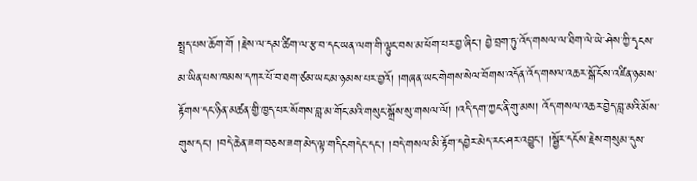སྤྲད་པས་ཆོག་གོ །རྗེས་ལ་དམ་ཚིག་ལ་རྩ་བ་དང་ཡན་ལག་གི་ལྟུང་བས་མ་ཕོག་པར་བྱ་ཞིང་། བྱེ་བྲག་ཏུ་འོད་གསལ་ལ་ཐིག་ལེ་ཡེ་ཤེས་ཀྱི་དྭངས་མ་ཡིན་པས་ཁམས་དཀར་པོ་བ་ཐག་ཙམ་ཡང་མ་ཉམས་པར་བྱའོ། །གཞན་ཡང་གེགས་སེལ་བོགས་འདོན་འོད་གསལ་འཆར་སྒོ་ངོས་འཛིན་ཉམས་རྟོགས་དང་ཉིན་མཚན་གྱི་ཁྱད་པར་སོགས་བླ་མ་གོང་མའི་གསུང་སྒྲོས་སུ་གསལ་ལོ། །འདི་དག་ཀྱང་ནི་གུ་མས། འོད་གསལ་འཆར་བྱེད་བླ་མའི་མོས་གུས་དང་། །བདེ་ཆེན་ཟག་བཅས་ཟག་མེད་ལྟ་གདིངགདེང་དང་། །བདེ་གསལ་མི་རྟོག་དབྱེར་མེད་རང་ཤར་འབྱུང་། །སྦྱོར་དངོས་རྗེས་གསུམ་དུས་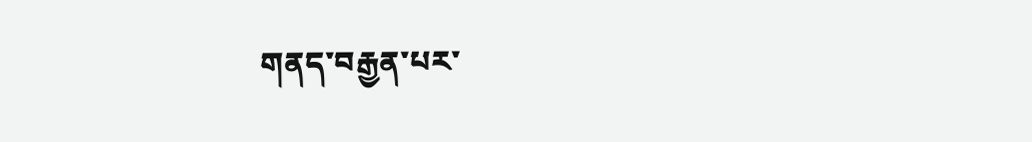གནད་བརྒྱན་པར་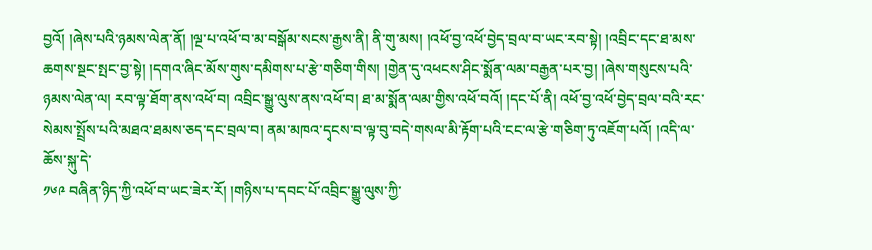བྱའོ། །ཞེས་པའི་ཉམས་ལེན་ནོ། །ལྔ་པ་འཕོ་བ་མ་བསྒོམ་སངས་རྒྱས་ནི། ནི་གུ་མས། །འཕོ་བྱ་འཕོ་བྱེད་བྲལ་བ་ཡང་རབ་སྟེ། །འབྲིང་དང་ཐ་མས་ཆགས་སྔང་སྤང་བྱ་སྟེ། །དགའ་ཞིང་མོས་གུས་དམིགས་པ་རྩེ་གཅིག་གིས། །གྱེན་དུ་འཕངས་ཤིང་སྨོན་ལམ་བརྒྱན་པར་བྱ། །ཞེས་གསུངས་པའི་ཉམས་ལེན་ལ། རབ་ལྟ་ཐོག་ནས་འཕོ་བ། འབྲིང་སྒྱུ་ལུས་ནས་འཕོ་བ། ཐ་མ་སྨོན་ལམ་གྱིས་འཕོ་བའོ། །དང་པོ་ནི། འཕོ་བྱ་འཕོ་བྱེད་བྲལ་བའི་རང་སེམས་སྤྲོས་པའི་མཐའ་ཐམས་ཅད་དང་བྲལ་བ། ནམ་མཁའ་དྭངས་བ་ལྟ་བུ་བདེ་གསལ་མི་རྟོག་པའི་ངང་ལ་རྩེ་གཅིག་ཏུ་འཇོག་པའོ། །འདི་ལ་ཆོས་སྐུ་དེ་
༡༦༩ བཞིན་ཉིད་ཀྱི་འཕོ་བ་ཡང་ཟེར་རོ། །གཉིས་པ་དབང་པོ་འབྲིང་སྒྱུ་ལུས་ཀྱི་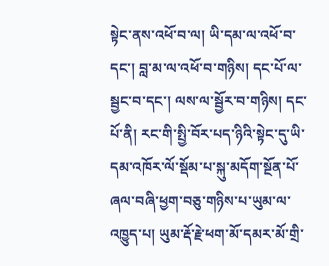སྟེང་ནས་འཕོ་བ་ལ། ཡི་དམ་ལ་འཕོ་བ་དང་། བླ་མ་ལ་འཕོ་བ་གཉིས། དང་པོ་ལ་སྦྱང་བ་དང་། ལས་ལ་སྦྱོར་བ་གཉིས། དང་པོ་ནི། རང་གི་སྤྱི་བོར་པད་ཉིའི་སྟེང་དུ་ཡི་དམ་འཁོར་ལོ་སྡོམ་པ་སྐུ་མདོག་སྔོན་པོ་ཞལ་བཞི་ཕྱག་བཅུ་གཉིས་པ་ཡུམ་ལ་འཁྱུད་པ། ཡུམ་རྡོ་རྗེ་ཕག་མོ་དམར་མོ་གྲི་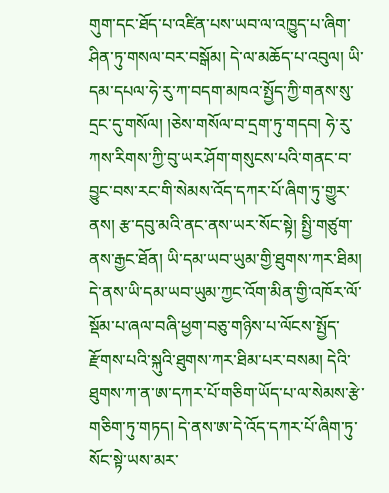གུག་དང་ཐོད་པ་འཛིན་པས་ཡབ་ལ་འཁྱུད་པ་ཞིག་ཤིན་ཏུ་གསལ་བར་བསྒོམ། དེ་ལ་མཆོད་པ་འབུལ། ཡི་དམ་དཔལ་ཧེ་རུ་ཀ་བདག་མཁའ་སྤྱོད་ཀྱི་གནས་སུ་དྲང་དུ་གསོལ། །ཅེས་གསོལ་བ་དྲག་ཏུ་གདབ། ཧེ་རུ་ཀས་རིགས་ཀྱི་བུ་ཡར་ཤོག་གསུངས་པའི་གནང་བ་བྱུང་བས་རང་གི་སེམས་འོད་དཀར་པོ་ཞིག་ཏུ་གྱུར་ནས། རྩ་དབུ་མའི་ནང་ནས་ཡར་སོང་སྟེ། སྤྱི་གཙུག་ནས་རྒྱང་ཐོན། ཡི་དམ་ཡབ་ཡུམ་གྱི་ཐུགས་ཀར་ཐིམ། དེ་ནས་ཡི་དམ་ཡབ་ཡུམ་ཀྱང་འོག་མིན་གྱི་འཁོར་ལོ་སྡོམ་པ་ཞལ་བཞི་ཕྱག་བཅུ་གཉིས་པ་ལོངས་སྤྱོད་རྫོགས་པའི་སྐུའི་ཐུགས་ཀར་ཐིམ་པར་བསམ། དེའི་ཐུགས་ཀ་ན་ཨ་དཀར་པོ་གཅིག་ཡོད་པ་ལ་སེམས་རྩེ་གཅིག་ཏུ་གཏད། དེ་ནས་ཨ་དེ་འོད་དཀར་པོ་ཞིག་ཏུ་སོང་སྟེ་ཡས་མར་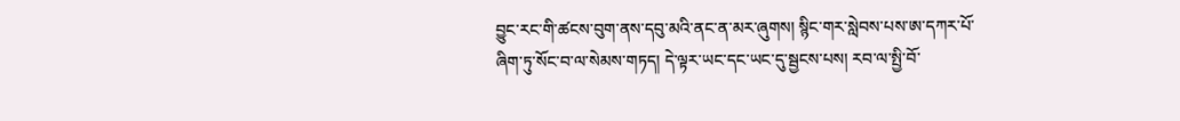བྱུང་རང་གི་ཚངས་བུག་ནས་དབུ་མའི་ནང་ན་མར་ཞུགས། སྙིང་གར་སླེབས་པས་ཨ་དཀར་པོ་ཞིག་ཏུ་སོང་བ་ལ་སེམས་གཏད། དེ་ལྟར་ཡང་དང་ཡང་དུ་སྦྱངས་པས། རབ་ལ་སྤྱི་བོ་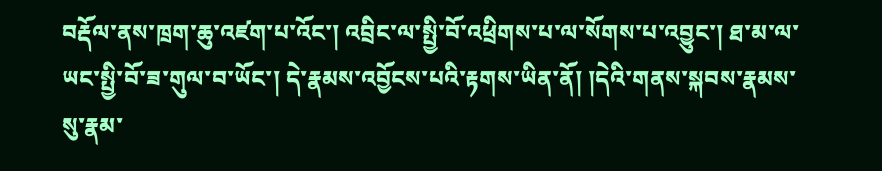བརྡོལ་ནས་ཁྲག་ཆུ་འཛག་པ་འོང་། འབྲིང་ལ་སྤྱི་བོ་འཕྲིགས་པ་ལ་སོགས་པ་འབྱུང་། ཐ་མ་ལ་ཡང་སྤྱི་བོ་ཟ་གུལ་བ་ཡོང་། དེ་རྣམས་འབྱོངས་པའི་རྟགས་ཡིན་ནོ། །དེའི་གནས་སྐབས་རྣམས་སུ་རྣམ་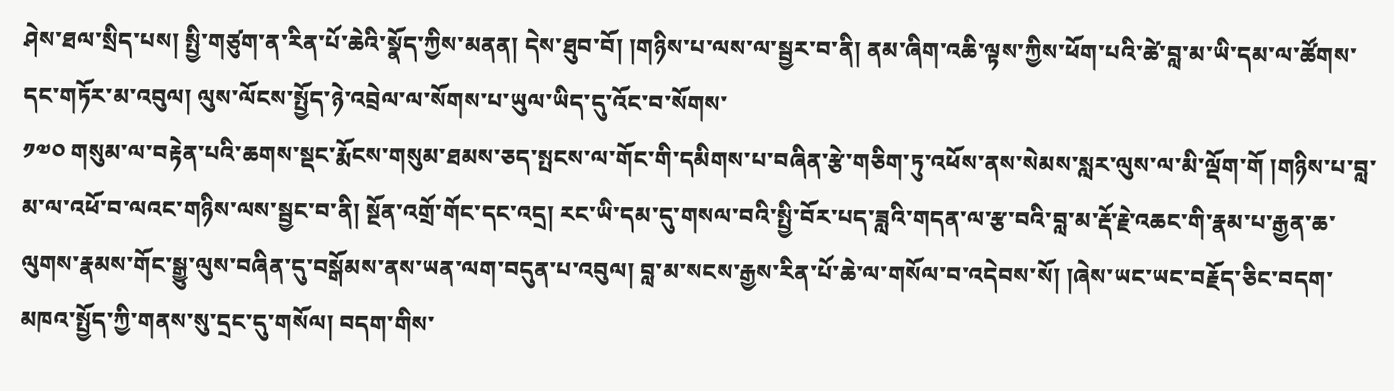ཤེས་ཐལ་སྲིད་པས། སྤྱི་གཙུག་ན་རིན་པོ་ཆེའི་སྣོད་ཀྱིས་མནན། དེས་ཐུབ་བོ། །གཉིས་པ་ལས་ལ་སྦྱར་བ་ནི། ནམ་ཞིག་འཆི་ལྟས་ཀྱིས་ཕོག་པའི་ཚེ་བླ་མ་ཡི་དམ་ལ་ཚོགས་དང་གཏོར་མ་འབུལ། ལུས་ལོངས་སྤྱོད་ཉེ་འབྲེལ་ལ་སོགས་པ་ཡུལ་ཡིད་དུ་འོང་བ་སོགས་
༡༧༠ གསུམ་ལ་བརྟེན་པའི་ཆགས་སྡང་རྨོངས་གསུམ་ཐམས་ཅད་སྤངས་ལ་གོང་གི་དམིགས་པ་བཞིན་རྩེ་གཅིག་ཏུ་འཕོས་ནས་སེམས་སླར་ལུས་ལ་མི་ལྡོག་གོ །གཉིས་པ་བླ་མ་ལ་འཕོ་བ་ལའང་གཉིས་ལས་སྦྱང་བ་ནི། སྔོན་འགྲོ་གོང་དང་འདྲ། རང་ཡི་དམ་དུ་གསལ་བའི་སྤྱི་བོར་པད་ཟླའི་གདན་ལ་རྩ་བའི་བླ་མ་རྡོ་རྗེ་འཆང་གི་རྣམ་པ་རྒྱན་ཆ་ལུགས་རྣམས་གོང་སྒྱུ་ལུས་བཞིན་དུ་བསྒོམས་ནས་ཡན་ལག་བདུན་པ་འབུལ། བླ་མ་སངས་རྒྱས་རིན་པོ་ཆེ་ལ་གསོལ་བ་འདེབས་སོ། །ཞེས་ཡང་ཡང་བརྗོད་ཅིང་བདག་མཁའ་སྤྱོད་ཀྱི་གནས་སུ་དྲང་དུ་གསོལ། བདག་གིས་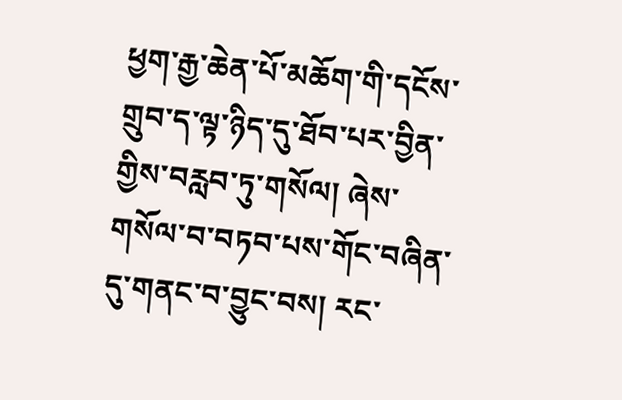ཕྱག་རྒྱ་ཆེན་པོ་མཆོག་གི་དངོས་གྲུབ་ད་ལྟ་ཉིད་དུ་ཐོབ་པར་བྱིན་གྱིས་བརླབ་ཏུ་གསོལ། ཞེས་གསོལ་བ་བཏབ་པས་གོང་བཞིན་དུ་གནང་བ་བྱུང་བས། རང་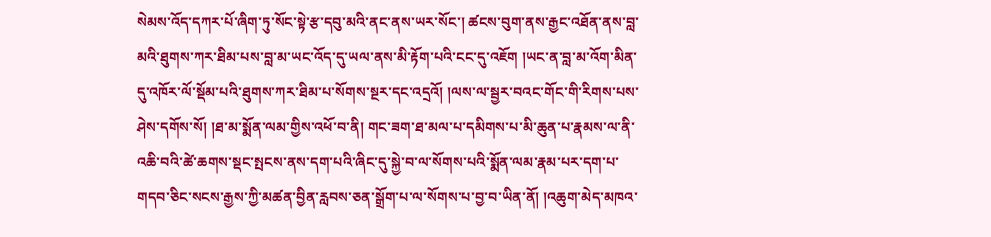སེམས་འོད་དཀར་པོ་ཞིག་ཏུ་སོང་སྟེ་རྩ་དབུ་མའི་ནང་ནས་ཡར་སོང་། ཚངས་བུག་ནས་རྒྱང་འཐོན་ནས་བླ་མའི་ཐུགས་ཀར་ཐིམ་པས་བླ་མ་ཡང་འོད་དུ་ཡལ་ནས་མི་རྟོག་པའི་ངང་དུ་འཇོག །ཡང་ན་བླ་མ་འོག་མིན་དུ་འཁོར་ལོ་སྡོམ་པའི་ཐུགས་ཀར་ཐིམ་པ་སོགས་སྔར་དང་འདྲའོ། །ལས་ལ་སྦྱར་བའང་གོང་གི་རིགས་པས་ཤེས་དགོས་སོ། །ཐ་མ་སྨོན་ལམ་གྱིས་འཕོ་བ་ནི། གང་ཟག་ཐ་མལ་པ་དམིགས་པ་མི་ཆུན་པ་རྣམས་ལ་ནི་འཆི་བའི་ཚེ་ཆགས་སྡང་སྤངས་ནས་དག་པའི་ཞིང་དུ་སྐྱེ་བ་ལ་སོགས་པའི་སྨོན་ལམ་རྣམ་པར་དག་པ་གདབ་ཅིང་སངས་རྒྱས་ཀྱི་མཚན་བྱིན་རླབས་ཅན་སྒྲོག་པ་ལ་སོགས་པ་བྱ་བ་ཡིན་ནོ། །འཆུག་མེད་མཁའ་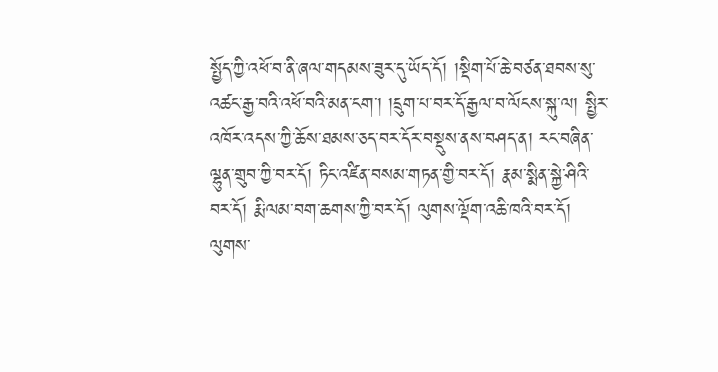སྤྱོད་ཀྱི་འཕོ་བ་ནི་ཞལ་གདམས་ཟུར་དུ་ཡོད་དོ། །སྡིག་པོ་ཆེ་བཙན་ཐབས་སུ་འཚང་རྒྱ་བའི་འཕོ་བའི་མན་ངག་། །དྲུག་པ་བར་དོ་རྒྱལ་བ་ལོངས་སྐུ་ལ། སྤྱིར་འཁོར་འདས་ཀྱི་ཆོས་ཐམས་ཅད་བར་དོར་བསྡུས་ནས་བཤད་ན། རང་བཞིན་ལྷུན་གྲུབ་ཀྱི་བར་དོ། ཏིང་འཛིན་བསམ་གཏན་གྱི་བར་དོ། རྣམ་སྨིན་སྐྱེ་ཤིའི་བར་དོ། རྨི་ལམ་བག་ཆགས་ཀྱི་བར་དོ། ལུགས་ལྡོག་འཆི་ཁའི་བར་དོ། ལུགས་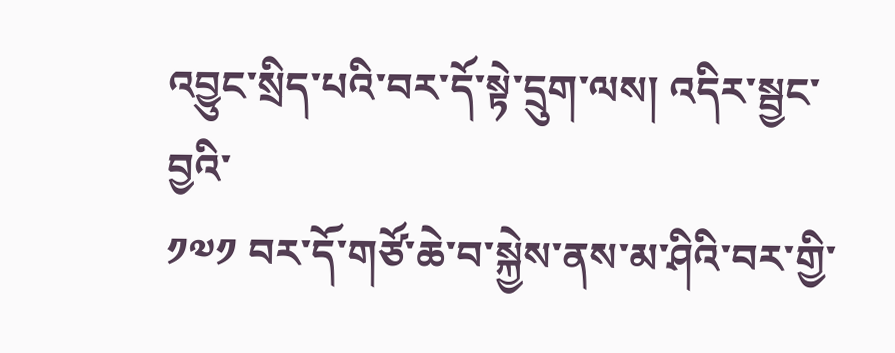འབྱུང་སྲིད་པའི་བར་དོ་སྟེ་དྲུག་ལས། འདིར་སྦྱང་བྱའི་
༡༧༡ བར་དོ་གཙོ་ཆེ་བ་སྐྱེས་ནས་མ་ཤིའི་བར་གྱི་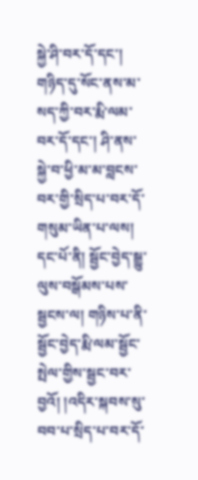སྐྱེ་ཤི་བར་དོ་དང་། གཉིད་དུ་སོང་ནས་མ་སད་ཀྱི་བར་རྨི་ལམ་བར་དོ་དང་། ཤི་ནས་སྐྱེ་བ་ཕྱི་མ་མ་བླངས་བར་གྱི་སྲིད་པ་བར་དོ་གསུམ་ཡིན་པ་ལས། དང་པོ་ནི། སྦྱོང་བྱེད་སྒྱུ་ལུས་བསྒོམས་པས་སྦྱངས་ལ། གཉིས་པ་ནི་སྦྱོང་བྱེད་རྨི་ལམ་སྦྱོང་སྤེལ་གྱིས་སྦྱང་བར་བྱའོ། །འདིར་སྐབས་སུ་བབ་པ་སྲིད་པ་བར་དོ་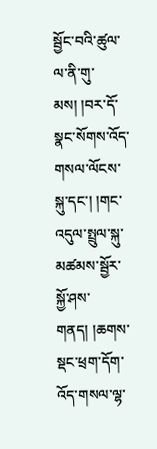སྦྱོང་བའི་ཚུལ་ལ་ནི་གུ་མས། །བར་དོ་སྣང་སོགས་འོད་གསལ་ལོངས་སྐུ་དང་། །གང་འདུལ་སྤྲུལ་སྐུ་མཚམས་སྦྱོར་སྐྱོ་ཤས་གནད། །ཆགས་སྡང་ཕྲག་དོག་འོད་གསལ་ལྷ་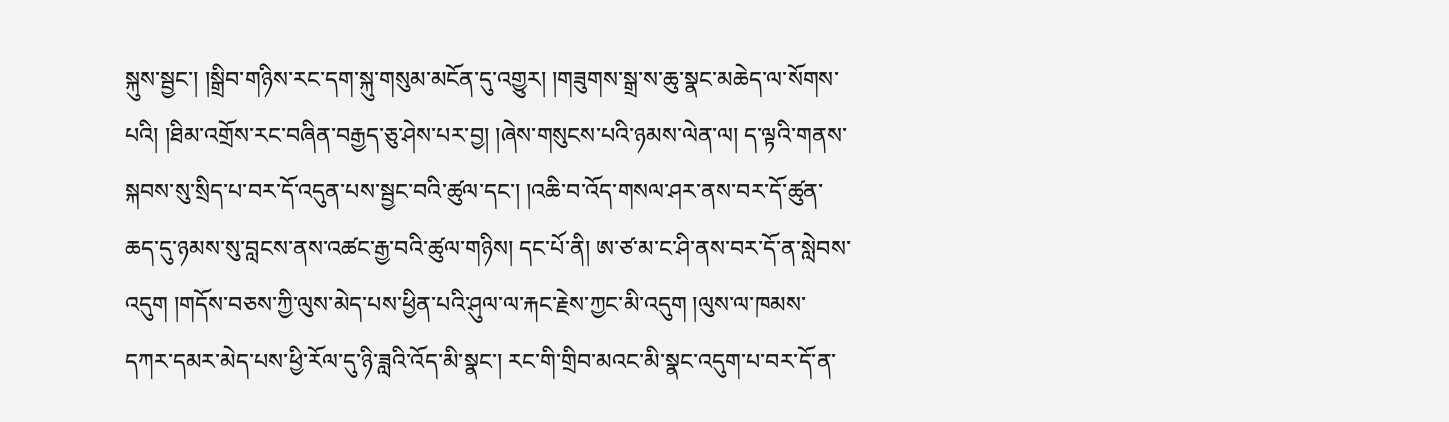སྐུས་སྦྱང་། །སྒྲིབ་གཉིས་རང་དག་སྐུ་གསུམ་མངོན་དུ་འགྱུར། །གཟུགས་སྒྲ་ས་ཆུ་སྣང་མཆེད་ལ་སོགས་པའི། །ཐིམ་འགྲོས་རང་བཞིན་བརྒྱད་ཅུ་ཤེས་པར་བྱ། །ཞེས་གསུངས་པའི་ཉམས་ལེན་ལ། ད་ལྟའི་གནས་སྐབས་སུ་སྲིད་པ་བར་དོ་འདུན་པས་སྦྱང་བའི་ཚུལ་དང་། །འཆི་བ་འོད་གསལ་ཤར་ནས་བར་དོ་ཚུན་ཆད་དུ་ཉམས་སུ་བླངས་ནས་འཚང་རྒྱ་བའི་ཚུལ་གཉིས། དང་པོ་ནི། ཨ་ཙ་མ་ང་ཤི་ནས་བར་དོ་ན་སླེབས་འདུག །གདོས་བཅས་ཀྱི་ལུས་མེད་པས་ཕྱིན་པའི་ཤུལ་ལ་རྐང་རྗེས་ཀྱང་མི་འདུག །ལུས་ལ་ཁམས་དཀར་དམར་མེད་པས་ཕྱི་རོལ་དུ་ཉི་ཟླའི་འོད་མི་སྣང་། རང་གི་གྲིབ་མའང་མི་སྣང་འདུག་པ་བར་དོ་ན་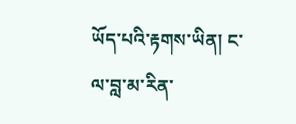ཡོད་པའི་རྟགས་ཡིན། ང་ལ་བླ་མ་རིན་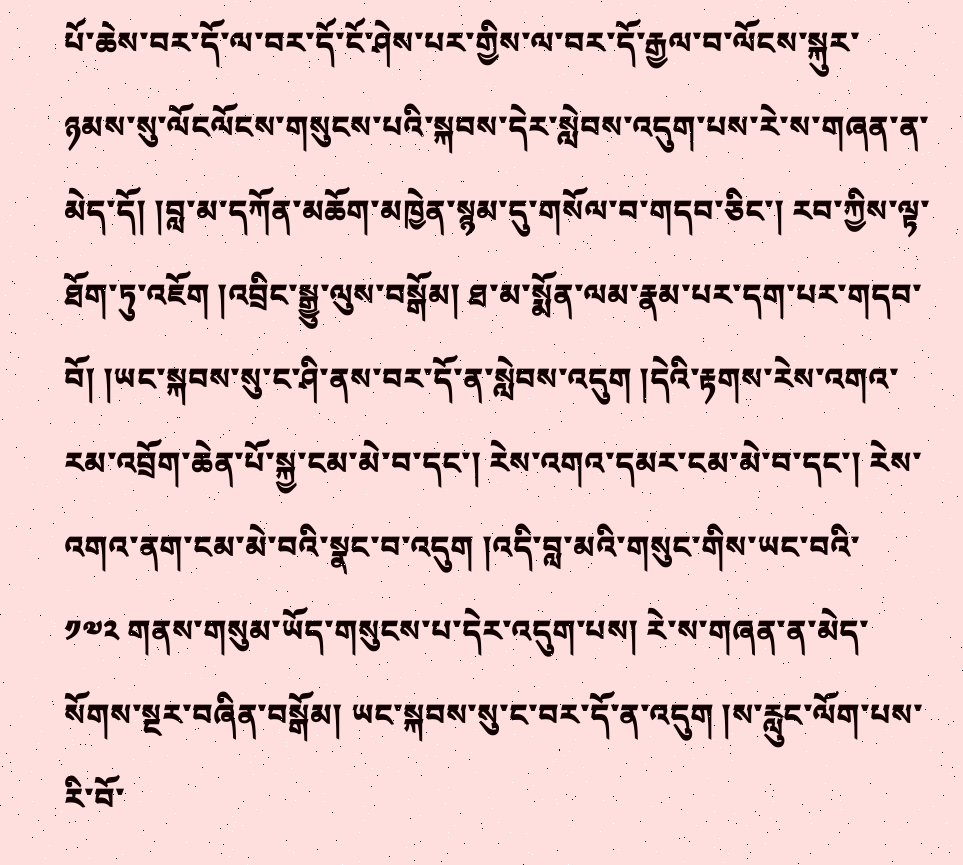པོ་ཆེས་བར་དོ་ལ་བར་དོ་ངོ་ཤེས་པར་གྱིས་ལ་བར་དོ་རྒྱལ་བ་ལོངས་སྐུར་ཉམས་སུ་ལོངལོངས་གསུངས་པའི་སྐབས་དེར་སླེབས་འདུག་པས་རེ་ས་གཞན་ན་མེད་དོ། །བླ་མ་དཀོན་མཆོག་མཁྱེན་སྙམ་དུ་གསོལ་བ་གདབ་ཅིང་། རབ་ཀྱིས་ལྟ་ཐོག་ཏུ་འཇོག །འབྲིང་སྒྱུ་ལུས་བསྒོམ། ཐ་མ་སྨོན་ལམ་རྣམ་པར་དག་པར་གདབ་བོ། །ཡང་སྐབས་སུ་ང་ཤི་ནས་བར་དོ་ན་སླེབས་འདུག །དེའི་རྟགས་རེས་འགའ་རམ་འབྲོག་ཆེན་པོ་སྐྱ་ངམ་མེ་བ་དང་། རེས་འགའ་དམར་ངམ་མེ་བ་དང་། རེས་འགའ་ནག་ངམ་མེ་བའི་སྣང་བ་འདུག །འདི་བླ་མའི་གསུང་གིས་ཡང་བའི་
༡༧༢ གནས་གསུམ་ཡོད་གསུངས་པ་དེར་འདུག་པས། རེ་ས་གཞན་ན་མེད་སོགས་སྔར་བཞིན་བསྒོམ། ཡང་སྐབས་སུ་ང་བར་དོ་ན་འདུག །ས་རླུང་ལོག་པས་རི་བོ་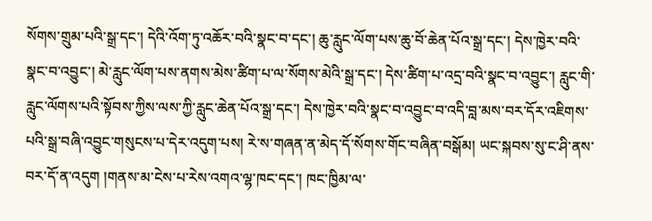སོགས་གྲུམ་པའི་སྒྲ་དང་། དེའི་འོག་ཏུ་འཆོར་བའི་སྣང་བ་དང་། ཆུ་རླུང་ལོག་པས་ཆུ་བོ་ཆེན་པོའ་སྒྲ་དང་། དེས་ཁྱེར་བའི་སྣང་བ་འབྱུང་། མེ་རླུང་ལོག་པས་ནགས་མེས་ཚིག་པ་ལ་སོགས་མེའི་སྒྲ་དང་། དེས་ཚིག་པ་འདྲ་བའི་སྣང་བ་འབྱུང་། རླུང་གི་རླུང་ལོགས་པའི་སྟོབས་ཀྱིས་ལས་ཀྱི་རླུང་ཆེན་པོའ་སྒྲ་དང་། དེས་ཁྱེར་བའི་སྣང་བ་འབྱུང་བ་འདི་བླ་མས་བར་དོར་འཇིགས་པའི་སྒྲ་བཞི་འབྱུང་གསུངས་པ་དེར་འདུག་པས། རེ་ས་གཞན་ན་མེད་དོ་སོགས་གོང་བཞིན་བསྒོམ། ཡང་སྐབས་སུ་ང་ཤི་ནས་བར་དོ་ན་འདུག །གནས་མ་ངེས་པ་རེས་འགའ་ལྷ་ཁང་དང་། ཁང་ཁྱིམ་ལ་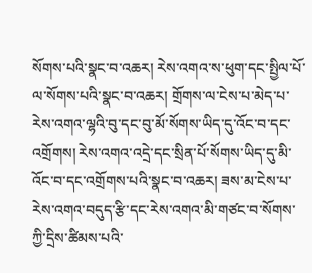སོགས་པའི་སྣང་བ་འཆར། རེས་འགའ་ས་ཕུག་དང་སྤྱིལ་པོ་ལ་སོགས་པའི་སྣང་བ་འཆར། གྲོགས་ལ་ངེས་པ་མེད་པ་རེས་འགའ་ལྷའི་བུ་དང་བུ་མོ་སོགས་ཡིད་དུ་འོང་བ་དང་འགྲོགས། རེས་འགའ་འདྲེ་དང་སྲིན་པོ་སོགས་ཡིད་དུ་མི་འོང་བ་དང་འགྲོགས་པའི་སྣང་བ་འཆར། ཟས་མ་ངེས་པ་རེས་འགའ་བདུད་རྩི་དང་རེས་འགའ་མི་གཙང་བ་སོགས་ཀྱི་དྲིས་ཚིམས་པའི་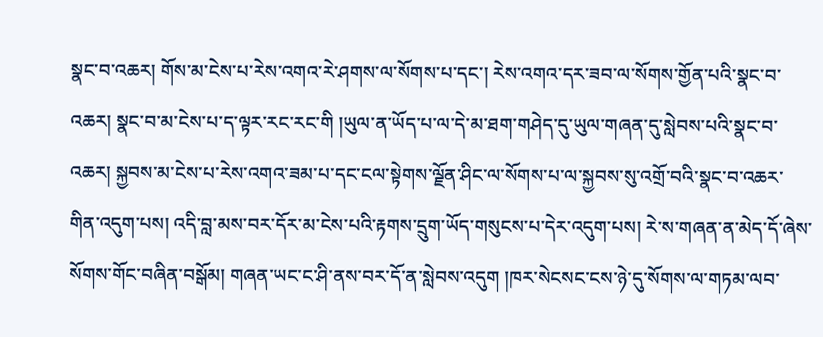སྣང་བ་འཆར། གོས་མ་ངེས་པ་རེས་འགའ་རེ་ཤགས་ལ་སོགས་པ་དང་། རེས་འགའ་དར་ཟབ་ལ་སོགས་གྱོན་པའི་སྣང་བ་འཆར། སྣང་བ་མ་ངེས་པ་ད་ལྟར་རང་རང་གི །ཡུལ་ན་ཡོད་པ་ལ་དེ་མ་ཐག་གཤེད་དུ་ཡུལ་གཞན་དུ་སླེབས་པའི་སྣང་བ་འཆར། སྐྱབས་མ་ངེས་པ་རེས་འགའ་ཟམ་པ་དང་ངལ་སྟེགས་ལྗོན་ཤིང་ལ་སོགས་པ་ལ་སྐྱབས་སུ་འགྲོ་བའི་སྣང་བ་འཆར་གིན་འདུག་པས། འདི་བླ་མས་བར་དོར་མ་ངེས་པའི་རྟགས་དྲུག་ཡོད་གསུངས་པ་དེར་འདུག་པས། རེ་ས་གཞན་ན་མེད་དོ་ཞེས་སོགས་གོང་བཞིན་བསྒོམ། གཞན་ཡང་ང་ཤི་ནས་བར་དོ་ན་སླེབས་འདུག །ཁར་སེངསང་ངས་ཉེ་དུ་སོགས་ལ་གཏམ་ལབ་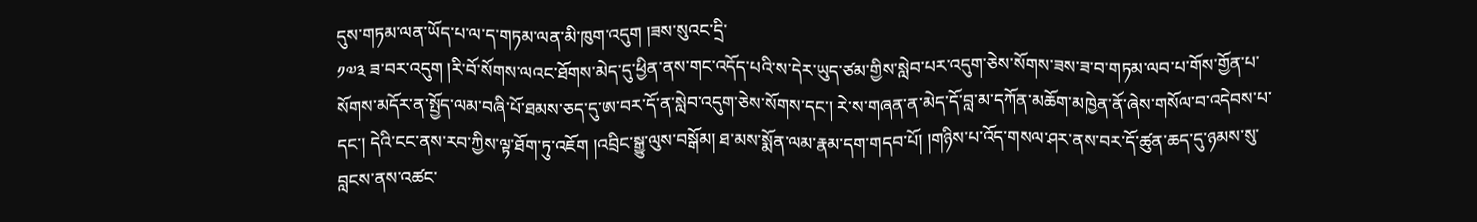དུས་གཏམ་ལན་ཡོད་པ་ལ་ད་གཏམ་ལན་མི་ཁུག་འདུག །ཟས་སུའང་དྲི་
༡༧༣ ཟ་བར་འདུག །རི་བོ་སོགས་ལའང་ཐོགས་མེད་དུ་ཕྱིན་ནས་གང་འདོད་པའི་ས་དེར་ཡུད་ཙམ་གྱིས་སླེབ་པར་འདུག་ཅེས་སོགས་ཟས་ཟ་བ་གཏམ་ལབ་པ་གོས་གྱོན་པ་སོགས་མདོར་ན་སྤྱོད་ལམ་བཞི་པོ་ཐམས་ཅད་དུ་ཨ་བར་དོ་ན་སླེབ་འདུག་ཅེས་སོགས་དང་། རེ་ས་གཞན་ན་མེད་དོ་བླ་མ་དཀོན་མཆོག་མཁྱེན་ནོ་ཞེས་གསོལ་བ་འདེབས་པ་དང་། དེའི་ངང་ནས་རབ་ཀྱིས་ལྟ་ཐོག་ཏུ་འཇོག །འབྲིང་སྒྱུ་ལུས་བསྒོམ། ཐ་མས་སྨོན་ལམ་རྣམ་དག་གདབ་པོ། །གཉིས་པ་འོད་གསལ་ཤར་ནས་བར་དོ་ཚུན་ཆད་དུ་ཉམས་སུ་བླངས་ནས་འཚང་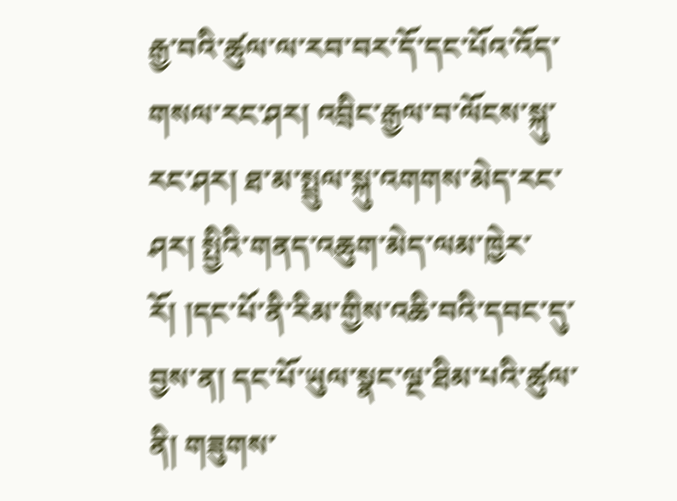རྒྱ་བའི་ཚུལ་ལ་རབ་བར་དོ་དང་པོའ་འོད་གསལ་རང་ཤར། འབྲིང་རྒྱལ་བ་ལོངས་སྐུ་རང་ཤར། ཐ་མ་སྤྲུལ་སྐུ་འགགས་མེད་རང་ཤར། སྤྱིའི་གནད་འཆུག་མེད་ལམ་ཁྱེར་རོ། །དང་པོ་ནི་རིམ་གྱིས་འཆི་བའི་དབང་དུ་བྱས་ན། དང་པོ་ཡུལ་སྣང་ལྔ་ཐིམ་པའི་ཚུལ་ནི། གཟུགས་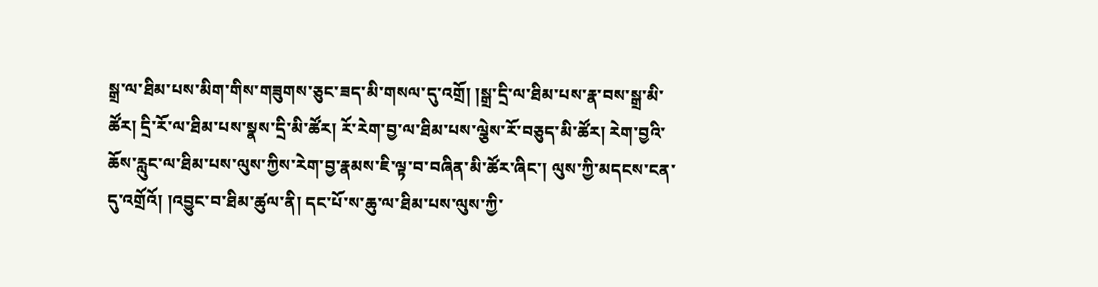སྒྲ་ལ་ཐིམ་པས་མིག་གིས་གཟུགས་ཅུང་ཟད་མི་གསལ་དུ་འགྲོ། །སྒྲ་དྲི་ལ་ཐིམ་པས་རྣ་བས་སྒྲ་མི་ཚོར། དྲི་རོ་ལ་ཐིམ་པས་སྣས་དྲི་མི་ཚོར། རོ་རེག་བྱ་ལ་ཐིམ་པས་ལྕེས་རོ་བཅུད་མི་ཚོར། རེག་བྱའི་ཆོས་རླུང་ལ་ཐིམ་པས་ལུས་ཀྱིས་རེག་བྱ་རྣམས་ཇི་ལྟ་བ་བཞིན་མི་ཚོར་ཞིང་། ལུས་ཀྱི་མདངས་ངན་དུ་འགྲོའོ། །འབྱུང་བ་ཐིམ་ཚུལ་ནི། དང་པོ་ས་ཆུ་ལ་ཐིམ་པས་ལུས་ཀྱི་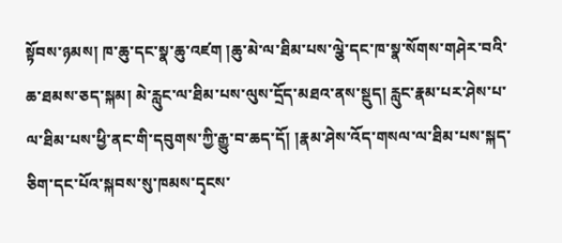སྟོབས་ཉམས། ཁ་ཆུ་དང་སྣ་ཆུ་འཛག །ཆུ་མེ་ལ་ཐིམ་པས་ལྕེ་དང་ཁ་སྣ་སོགས་གཤེར་བའི་ཆ་ཐམས་ཅད་སྐམ། མེ་རླུང་ལ་ཐིམ་པས་ལུས་དྲོད་མཐའ་ནས་སྡུད། རླུང་རྣམ་པར་ཤེས་པ་ལ་ཐིམ་པས་ཕྱི་ནང་གི་དབུགས་ཀྱི་རྒྱུ་བ་ཆད་དོ། །རྣམ་ཤེས་འོད་གསལ་ལ་ཐིམ་པས་སྐད་ཅིག་དང་པོའ་སྐབས་སུ་ཁམས་དྭངས་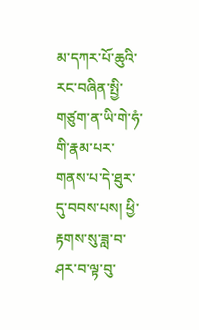མ་དཀར་པོ་ཆུའི་རང་བཞིན་སྤྱི་གཙུག་ན་ཡི་གེ་ཧཾ་གི་རྣམ་པར་གནས་པ་དེ་ཐུར་དུ་བབས་པས། ཕྱི་རྟགས་སུ་ཟླ་བ་ཤར་བ་ལྟ་བུ་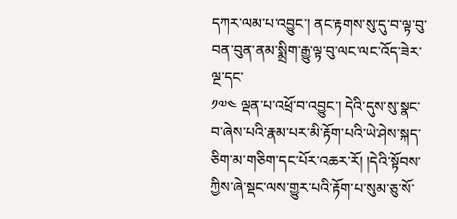དཀར་ལམ་པ་འབྱུང་། ནང་རྟགས་སུ་དུ་བ་ལྟ་བུ་བན་བུན་ནམ་སྨྲིག་རྒྱུ་ལྟ་བུ་ལང་ལང་འོད་ཟེར་ལྔ་དང་
༡༧༤ ལྡན་པ་འཕྲོ་བ་འབྱུང་། དེའི་དུས་སུ་སྣང་བ་ཞེས་པའི་རྣམ་པར་མི་རྟོག་པའི་ཡེ་ཤེས་སྐད་ཅིག་མ་གཅིག་དང་པོར་འཆར་རོ། །དེའི་སྟོབས་ཀྱིས་ཞེ་སྡང་ལས་གྱུར་པའི་རྟོག་པ་སུམ་ཅུ་སོ་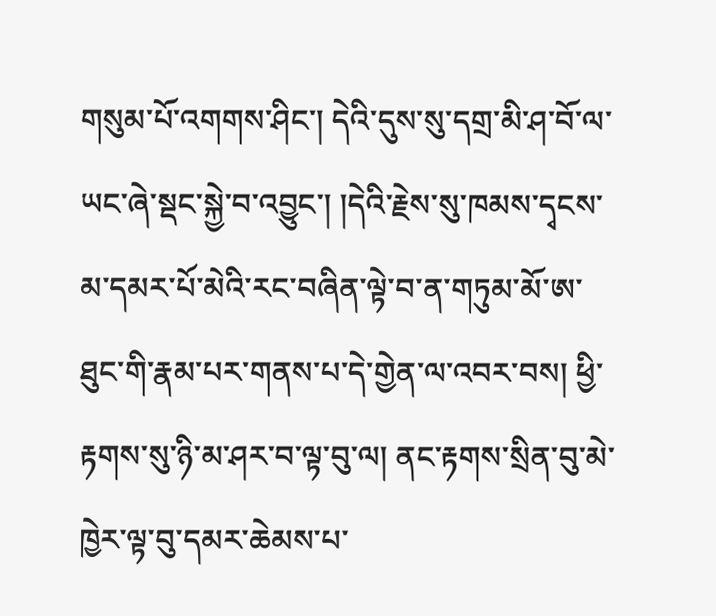གསུམ་པོ་འགགས་ཤིང་། དེའི་དུས་སུ་དགྲ་མི་ཤ་བོ་ལ་ཡང་ཞེ་སྡང་སྐྱེ་བ་འབྱུང་། །དེའི་རྗེས་སུ་ཁམས་དྭངས་མ་དམར་པོ་མེའི་རང་བཞིན་ལྟེ་བ་ན་གཏུམ་མོ་ཨ་ཐུང་གི་རྣམ་པར་གནས་པ་དེ་གྱེན་ལ་འབར་བས། ཕྱི་རྟགས་སུ་ཉི་མ་ཤར་བ་ལྟ་བུ་ལ། ནང་རྟགས་སྲིན་བུ་མེ་ཁྱེར་ལྟ་བུ་དམར་ཆེམས་པ་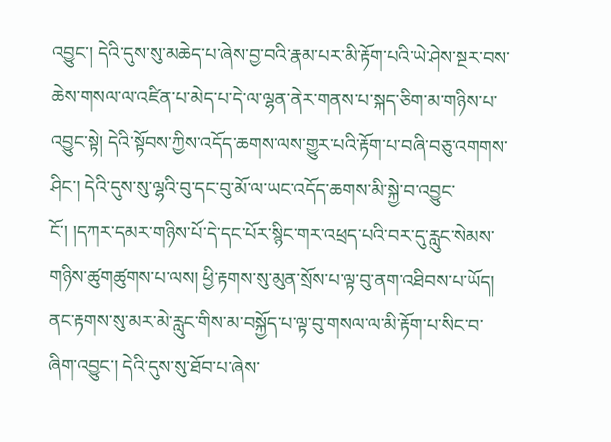འབྱུང་། དེའི་དུས་སུ་མཆེད་པ་ཞེས་བྱ་བའི་རྣམ་པར་མི་རྟོག་པའི་ཡེ་ཤེས་སྔར་བས་ཆེས་གསལ་ལ་འཛིན་པ་མེད་པ་དེ་ལ་ལྷན་ནེར་གནས་པ་སྐད་ཅིག་མ་གཉིས་པ་འབྱུང་སྟེ། དེའི་སྟོབས་ཀྱིས་འདོད་ཆགས་ལས་གྱུར་པའི་རྟོག་པ་བཞི་བཅུ་འགགས་ཤིང་། དེའི་དུས་སུ་ལྷའི་བུ་དང་བུ་མོ་ལ་ཡང་འདོད་ཆགས་མི་སྐྱེ་བ་འབྱུང་ངོ་། །དཀར་དམར་གཉིས་པོ་དེ་དང་པོར་སྙིང་གར་འཕྲད་པའི་བར་དུ་རླུང་སེམས་གཉིས་ཚུགཚུགས་པ་ལས། ཕྱི་རྟགས་སུ་མུན་སྲོས་པ་ལྟ་བུ་ནག་འཐིབས་པ་ཡོད། ནང་རྟགས་སུ་མར་མེ་རླུང་གིས་མ་བསྐྱོད་པ་ལྟ་བུ་གསལ་ལ་མི་རྟོག་པ་སིང་བ་ཞིག་འབྱུང་། དེའི་དུས་སུ་ཐོབ་པ་ཞེས་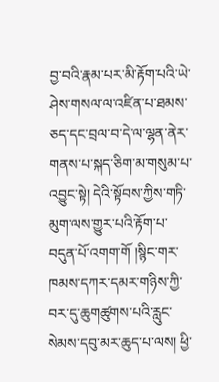བྱ་བའི་རྣམ་པར་མི་རྟོག་པའི་ཡེ་ཤེས་གསལ་ལ་འཛིན་པ་ཐམས་ཅད་དང་བྲལ་བ་དེ་ལ་ལྷན་ནེར་གནས་པ་སྐད་ཅིག་མ་གསུམ་པ་འབྱུང་སྟེ། དེའི་སྟོབས་ཀྱིས་གཏི་མུག་ལས་གྱུར་པའི་རྟོག་པ་བདུན་པོ་འགག་གོ །སྙིང་གར་ཁམས་དཀར་དམར་གཉིས་ཀྱི་བར་དུ་ཆུགཚུགས་པའི་རླུང་སེམས་དབུ་མར་ཆུད་པ་ལས། ཕྱི་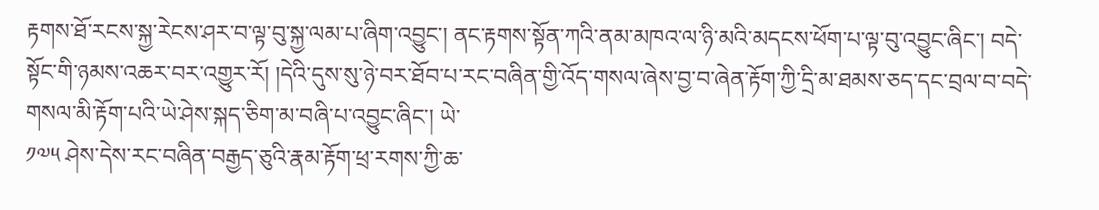རྟགས་ཐོ་རངས་སྐྱ་རེངས་ཤར་བ་ལྟ་བུ་སྐྱ་ལམ་པ་ཞིག་འབྱུང་། ནང་རྟགས་སྟོན་ཀའི་ནམ་མཁའ་ལ་ཉི་མའི་མདངས་ཕོག་པ་ལྟ་བུ་འབྱུང་ཞིང་། བདེ་སྟོང་གི་ཉམས་འཆར་བར་འགྱུར་རོ། །དེའི་དུས་སུ་ཉེ་བར་ཐོབ་པ་རང་བཞིན་གྱི་འོད་གསལ་ཞེས་བྱ་བ་ཞེན་རྟོག་ཀྱི་དྲི་མ་ཐམས་ཅད་དང་བྲལ་བ་བདེ་གསལ་མི་རྟོག་པའི་ཡེ་ཤེས་སྐད་ཅིག་མ་བཞི་པ་འབྱུང་ཞིང་། ཡེ་
༡༧༥ ཤེས་དེས་རང་བཞིན་བརྒྱད་ཅུའི་རྣམ་རྟོག་ཕྲ་རགས་ཀྱི་ཆ་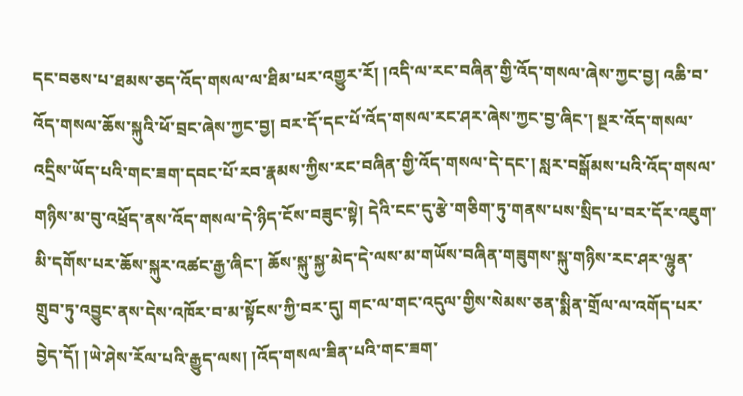དང་བཅས་པ་ཐམས་ཅད་འོད་གསལ་ལ་ཐིམ་པར་འགྱུར་རོ། །འདི་ལ་རང་བཞིན་གྱི་འོད་གསལ་ཞེས་ཀྱང་བྱ། འཆི་བ་འོད་གསལ་ཆོས་སྐུའི་ཕོ་བྲང་ཞེས་ཀྱང་བྱ། བར་དོ་དང་པོ་འོད་གསལ་རང་ཤར་ཞེས་ཀྱང་བྱ་ཞིང་། སྔར་འོད་གསལ་འདྲིས་ཡོད་པའི་གང་ཟག་དབང་པོ་རབ་རྣམས་ཀྱིས་རང་བཞིན་གྱི་འོད་གསལ་དེ་དང་། སླར་བསྒོམས་པའི་འོད་གསལ་གཉིས་མ་བུ་འཕྲོད་ནས་འོད་གསལ་དེ་ཉིད་ངོས་བཟུང་སྟེ། དེའི་ངང་དུ་རྩེ་གཅིག་ཏུ་གནས་པས་སྲིད་པ་བར་དོར་འཇུག་མི་དགོས་པར་ཆོས་སྐུར་འཚང་རྒྱ་ཞིང་། ཆོས་སྐུ་སྐྱ་མེད་དེ་ལས་མ་གཡོས་བཞིན་གཟུགས་སྐུ་གཉིས་རང་ཤར་ལྷུན་གྲུབ་ཏུ་འབྱུང་ནས་དེས་འཁོར་བ་མ་སྟོངས་ཀྱི་བར་དུ། གང་ལ་གང་འདུལ་གྱིས་སེམས་ཅན་སྨིན་གྲོལ་ལ་འགོད་པར་བྱེད་དོ། །ཡེ་ཤེས་རོལ་པའི་རྒྱུད་ལས། །འོད་གསལ་ཟིན་པའི་གང་ཟག་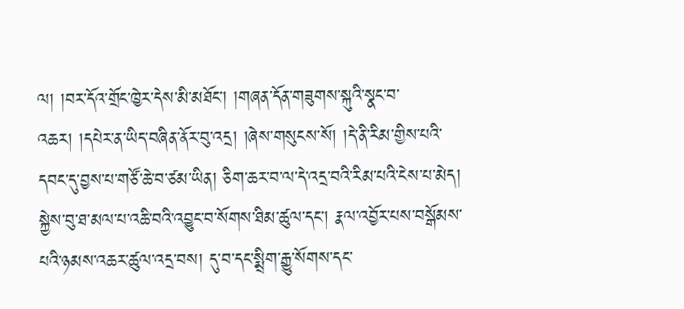ལ། །བར་དོའ་གྲོང་ཁྱེར་དེས་མི་མཐོང་། །གཞན་དོན་གཟུགས་སྐུའི་སྣང་བ་འཆར། །དཔེར་ན་ཡིད་བཞིན་ནོར་བུ་འདྲ། །ཞེས་གསུངས་སོ། །དེ་ནི་རིམ་གྱིས་པའི་དབང་དུ་བྱས་པ་གཙོ་ཆེ་བ་ཙམ་ཡིན། ཅིག་ཆར་བ་ལ་དེ་འདྲ་བའི་རིམ་པའི་ངེས་པ་མེད། སྐྱེས་བུ་ཐ་མལ་པ་འཆི་བའི་འབྱུང་བ་སོགས་ཐིམ་ཚུལ་དང་། རྣལ་འབྱོར་པས་བསྒོམས་པའི་ཉམས་འཆར་ཚུལ་འདྲ་བས། དུ་བ་དང་སྨྲིག་རྒྱུ་སོགས་དང་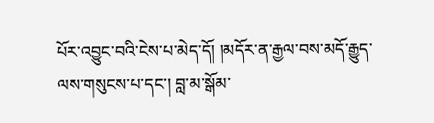པོར་འབྱུང་བའི་ངེས་པ་མེད་དོ། །མདོར་ན་རྒྱལ་བས་མདོ་རྒྱུད་ལས་གསུངས་པ་དང་། བླ་མ་སྒོམ་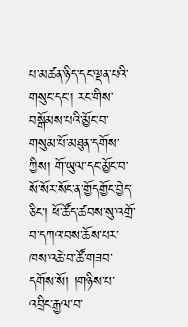པ་མཚན་ཉིད་དང་ལྡན་པའི་གསུང་དང་། རང་གིས་བསྒོམས་པའི་མྱོང་བ་གསུམ་པོ་མཐུན་དགོས་ཀྱིས། གོ་ཡུལ་དང་མྱོང་བ་སོ་སོར་སོང་ན་གྱོདགྱོང་བྱེད་ཅིང་། ཕོ་ཚོད་ཚབས་སུ་འགྲོ་བ་དཀའ་བས་ཆོས་པར་ཁས་འཆེ་བ་ཚོ་གཟབ་དགོས་སོ། །གཉིས་པ་འབྲིང་རྒྱལ་བ་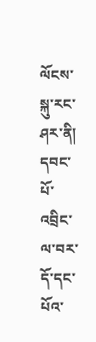ལོངས་སྐུ་རང་ཤར་ནི། དབང་པོ་འབྲིང་ལ་བར་དོ་དང་པོའ་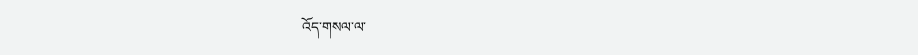འོད་གསལ་ལ་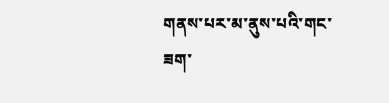གནས་པར་མ་ནུས་པའི་གང་ཟག་